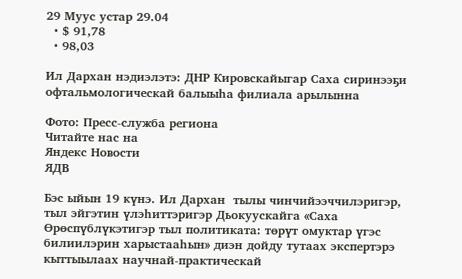29 Муус устар 29.04
  • $ 91,78
  • 98,03

Ил Дархан нэдиэлэтэ: ДНР Кировскайыгар Саха сиринээҕи офтальмологическай балыыһа филиала арылынна

Фото: Пресс-служба региона
Читайте нас на
Яндекс Новости
ЯДВ

Бэс ыйын 19 күнэ. Ил Дархан  тылы чинчийээччилэригэр, тыл эйгэтин үлэһиттэригэр Дьокуускайга «Саха Өрөспүблүкэтигэр тыл политиката: төрүт омуктар үгэс билиилэрин харыстааһын» диэн дойду тутаах экспертэрэ кыттыылаах научнай-практическай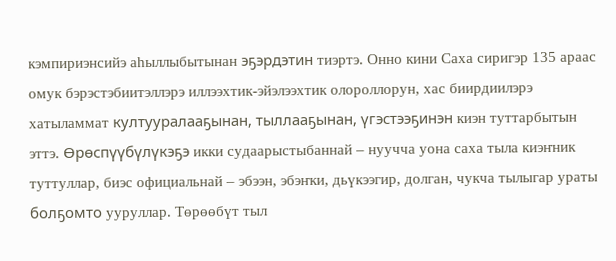кэмпириэнсийэ аһыллыбытынан эҕэрдэтин тиэртэ. Онно кини Саха сиригэр 135 араас омук бэрэстэбиитэллэрэ иллээхтик-эйэлээхтик олороллорун, хас биирдиилэрэ хатыламмат култууралааҕынан, тыллааҕынан, үгэстээҕинэн киэн туттарбытын эттэ. Өрөспүүбүлүкэҕэ икки судаарыстыбаннай – нуучча уона саха тыла киэҥник туттуллар, биэс официальнай – эбээн, эбэҥки, дьүкээгир, долган, чукча тылыгар ураты болҕомто ууруллар. Төрөөбүт тыл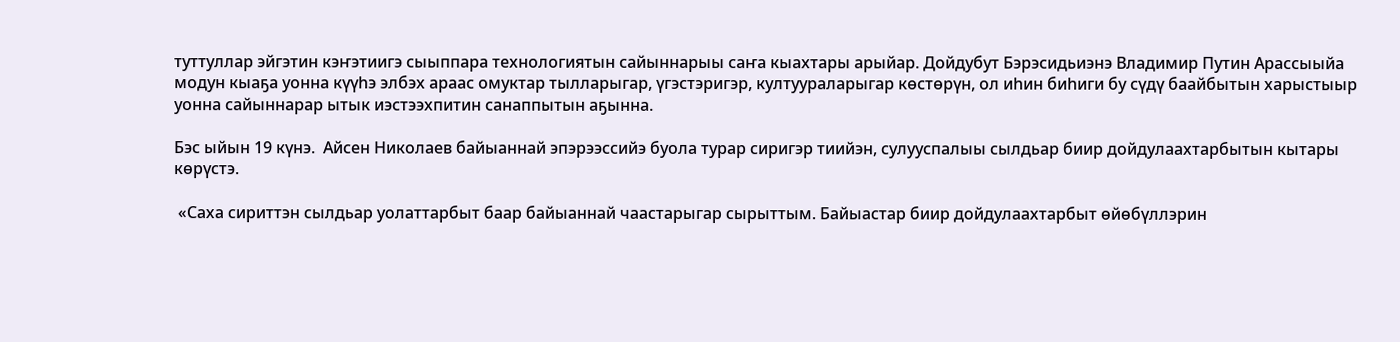туттуллар эйгэтин кэҥэтиигэ сыыппара технологиятын сайыннарыы саҥа кыахтары арыйар. Дойдубут Бэрэсидьиэнэ Владимир Путин Арассыыйа модун кыаҕа уонна күүһэ элбэх араас омуктар тылларыгар, үгэстэригэр, култуураларыгар көстөрүн, ол иһин биһиги бу сүдү баайбытын харыстыыр уонна сайыннарар ытык иэстээхпитин санаппытын аҕынна.

Бэс ыйын 19 күнэ.  Айсен Николаев байыаннай эпэрээссийэ буола турар сиригэр тиийэн, сулууспалыы сылдьар биир дойдулаахтарбытын кытары көрүстэ.

 «Саха сириттэн сылдьар уолаттарбыт баар байыаннай чаастарыгар сырыттым. Байыастар биир дойдулаахтарбыт өйөбүллэрин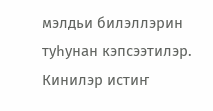мэлдьи билэллэрин туһунан кэпсээтилэр. Кинилэр истиҥ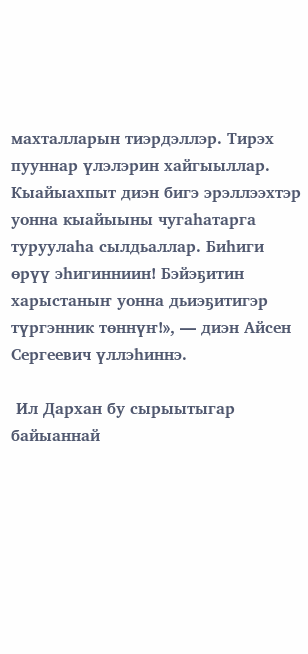махталларын тиэрдэллэр. Тирэх пууннар үлэлэрин хайгыыллар. Кыайыахпыт диэн бигэ эрэллээхтэр уонна кыайыыны чугаһатарга туруулаһа сылдьаллар. Биһиги өрүү эһигинниин! Бэйэҕитин харыстаныҥ уонна дьиэҕитигэр түргэнник төннүҥ!», — диэн Айсен Сергеевич үллэһиннэ.

 Ил Дархан бу сырыытыгар байыаннай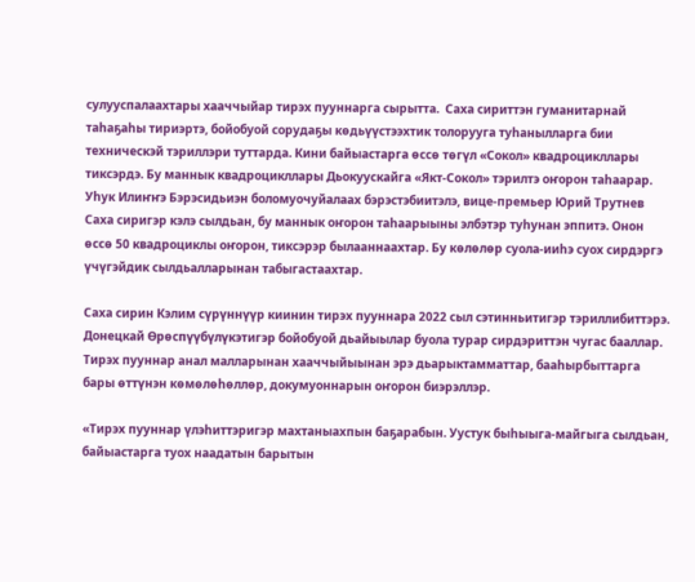сулууспалаахтары хааччыйар тирэх пууннарга сырытта.  Саха сириттэн гуманитарнай таһаҕаһы тириэртэ, бойобуой сорудаҕы көдьүүстээхтик толорууга туһанылларга бии техническэй тэриллэри туттарда. Кини байыастарга өссө төгүл «Сокол» квадроцикллары тиксэрдэ. Бу маннык квадроцикллары Дьокуускайга «Якт-Сокол» тэрилтэ оҥорон таһаарар. Уһук Илиҥҥэ Бэрэсидьиэн боломуочуйалаах бэрэстэбиитэлэ, вице-премьер Юрий Трутнев Саха сиригэр кэлэ сылдьан, бу маннык оҥорон таһаарыыны элбэтэр туһунан эппитэ. Онон өссө 50 квадроциклы оҥорон, тиксэрэр былааннаахтар. Бу көлөлөр суола-ииһэ суох сирдэргэ үчүгэйдик сылдьалларынан табыгастаахтар.

Саха сирин Кэлим сүрүннүүр киинин тирэх пууннара 2022 сыл сэтинньитигэр тэриллибиттэрэ. Донецкай Өрөспүүбүлүкэтигэр бойобуой дьайыылар буола турар сирдэриттэн чугас бааллар. Тирэх пууннар анал малларынан хааччыйыынан эрэ дьарыктамматтар, бааһырбыттарга бары өттүнэн көмөлөһөллөр, докумуоннарын оҥорон биэрэллэр.

«Тирэх пууннар үлэһиттэригэр махтаныахпын баҕарабын. Уустук быһыыга-майгыга сылдьан, байыастарга туох наадатын барытын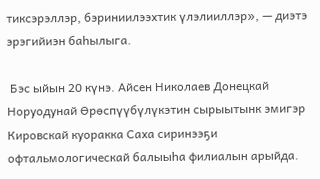тиксэрэллэр, бэриниилээхтик үлэлииллэр», — диэтэ эрэгийиэн баһылыга.

 Бэс ыйын 20 күнэ. Айсен Николаев Донецкай Норуодунай Өрөспүүбүлүкэтин сырыытынк эмигэр Кировскай куоракка Саха сиринээҕи офтальмологическай балыыһа филиалын арыйда.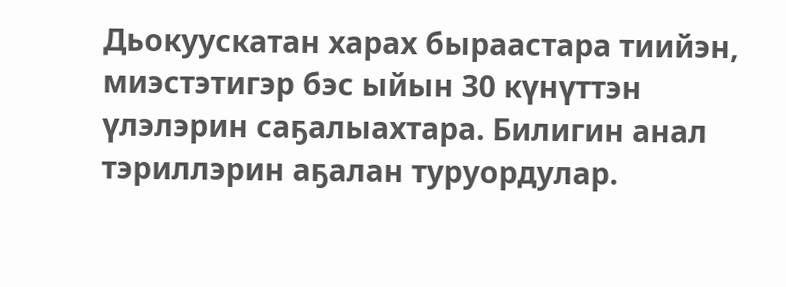Дьокуускатан харах быраастара тиийэн, миэстэтигэр бэс ыйын 30 күнүттэн үлэлэрин саҕалыахтара. Билигин анал тэриллэрин аҕалан туруордулар.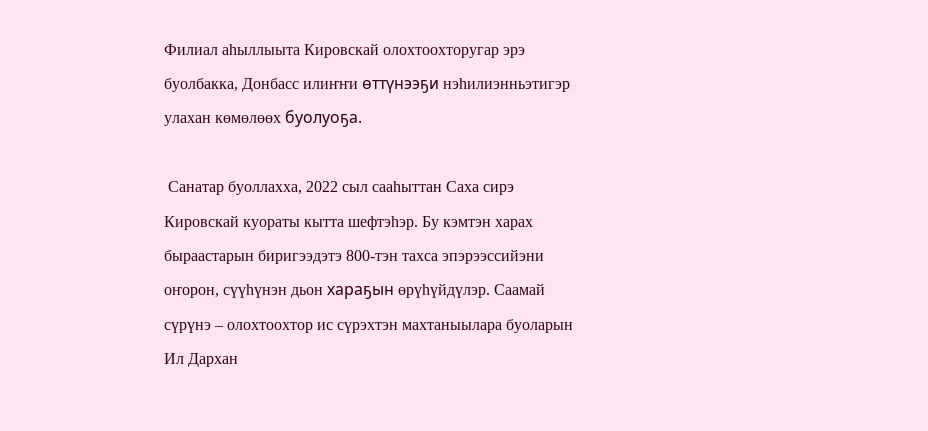Филиал аһыллыыта Кировскай олохтоохторугар эрэ буолбакка, Донбасс илиҥҥи өттүнээҕи нэһилиэнньэтигэр улахан көмөлөөх буолуоҕа.

 Санатар буоллахха, 2022 сыл сааһыттан Саха сирэ Кировскай куораты кытта шефтэһэр. Бу кэмтэн харах быраастарын биригээдэтэ 800-тэн тахса эпэрээссийэни оҥорон, сүүһүнэн дьон хараҕын өрүһүйдүлэр. Саамай сүрүнэ – олохтоохтор ис сүрэхтэн махтаныылара буоларын Ил Дархан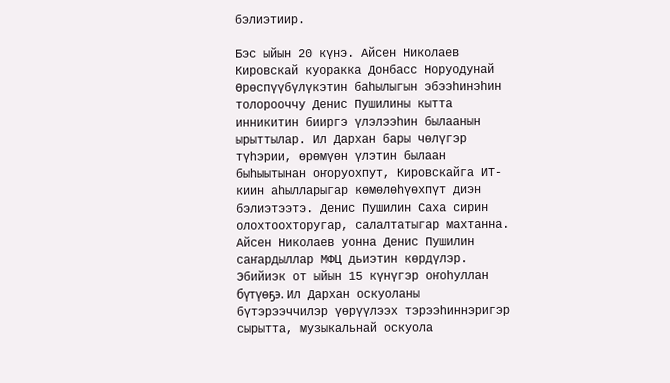бэлиэтиир.

Бэс ыйын 20 күнэ. Айсен Николаев Кировскай куоракка Донбасс Норуодунай Өрөспүүбүлүкэтин баһылыгын эбээһинэһин толорооччу Денис Пушилины кытта инникитин бииргэ үлэлээһин былаанын ырыттылар. Ил Дархан бары чөлүгэр түһэрии, өрөмүөн үлэтин былаан быһыытынан оҥоруохпут, Кировскайга ИТ- киин аһылларыгар көмөлөһүөхпүт диэн бэлиэтээтэ. Денис Пушилин Саха сирин олохтоохторугар, салалтатыгар махтанна. Айсен Николаев уонна Денис Пушилин саҥардыллар МФЦ дьиэтин көрдүлэр. Эбийиэк от ыйын 15 күнүгэр оҥоһуллан бүтүөҕэ. Ил Дархан оскуоланы бүтэрээччилэр үөрүүлээх тэрээһиннэригэр сырытта, музыкальнай оскуола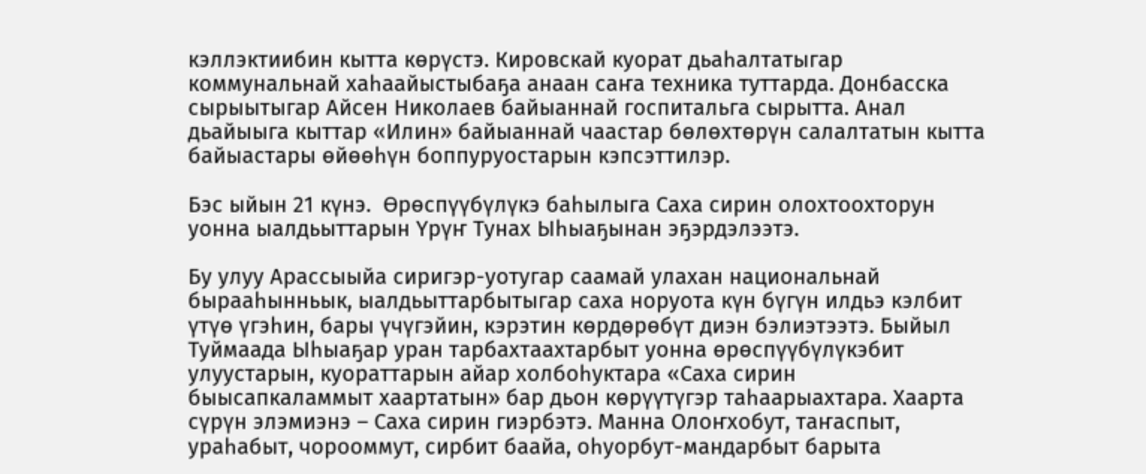кэллэктиибин кытта көрүстэ. Кировскай куорат дьаһалтатыгар коммунальнай хаһаайыстыбаҕа анаан саҥа техника туттарда. Донбасска сырыытыгар Айсен Николаев байыаннай госпитальга сырытта. Анал дьайыыга кыттар «Илин» байыаннай чаастар бөлөхтөрүн салалтатын кытта байыастары өйөөһүн боппуруостарын кэпсэттилэр.

Бэс ыйын 21 күнэ.  Өрөспүүбүлүкэ баһылыга Саха сирин олохтоохторун уонна ыалдьыттарын Үрүҥ Тунах Ыһыаҕынан эҕэрдэлээтэ.

Бу улуу Арассыыйа сиригэр-уотугар саамай улахан национальнай бырааһынньык, ыалдьыттарбытыгар саха норуота күн бүгүн илдьэ кэлбит үтүө үгэһин, бары үчүгэйин, кэрэтин көрдөрөбүт диэн бэлиэтээтэ. Быйыл Туймаада Ыһыаҕар уран тарбахтаахтарбыт уонна өрөспүүбүлүкэбит улуустарын, куораттарын айар холбоһуктара «Саха сирин быысапкаламмыт хаартатын» бар дьон көрүүтүгэр таһаарыахтара. Хаарта сүрүн элэмиэнэ – Саха сирин гиэрбэтэ. Манна Олоҥхобут, таҥаспыт, ураһабыт, чорооммут, сирбит баайа, оһуорбут-мандарбыт барыта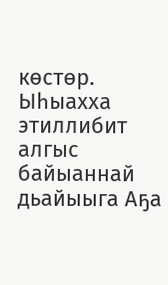көстөр. Ыһыахха этиллибит алгыс байыаннай дьайыыга Аҕа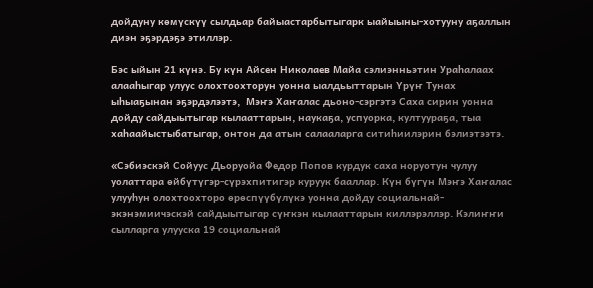дойдуну көмүскүү сылдьар байыастарбытыгарк ыайыыны-хотууну аҕаллын диэн эҕэрдэҕэ этиллэр.

Бэс ыйын 21 күнэ. Бу күн Айсен Николаев Майа сэлиэнньэтин Ураһалаах алааһыгар улуус олохтоохторун уонна ыалдьыттарын Үрүҥ Тунах ыһыаҕынан эҕэрдэлээтэ,  Мэҥэ Хаҥалас дьоно-сэргэтэ Саха сирин уонна дойду сайдыытыгар кылааттарын, наукаҕа, успуорка, култуураҕа, тыа хаһаайыстыбатыгар, онтон да атын салааларга ситиһиилэрин бэлиэтээтэ.

«Сэбиэскэй Сойуус Дьоруойа Федор Попов курдук саха норуотун чулуу уолаттара өйбүтүгэр-сүрэхпитигэр куруук бааллар. Күн бүгүн Мэҥэ Хаҥалас улууһун олохтоохторо өрөспүүбүлүкэ уонна дойду социальнай-экэнэмиичэскэй сайдыытыгар сүҥкэн кылааттарын киллэрэллэр. Кэлиҥҥи сылларга улууска 19 социальнай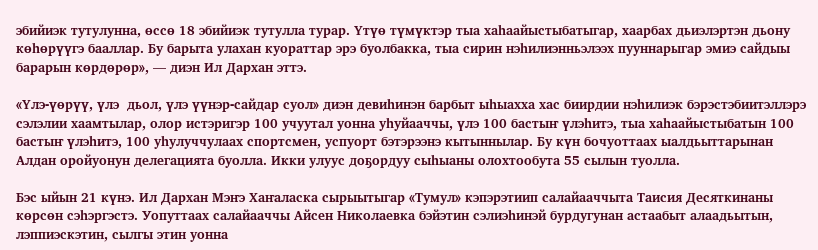эбийиэк тутулунна, өссө 18 эбийиэк тутулла турар. Үтүө түмүктэр тыа хаһаайыстыбатыгар, хаарбах дьиэлэртэн дьону көһөрүүгэ бааллар. Бу барыта улахан куораттар эрэ буолбакка, тыа сирин нэһилиэнньэлээх пууннарыгар эмиэ сайдыы барарын көрдөрөр», — диэн Ил Дархан эттэ.

«Үлэ-үөрүү, үлэ  дьол, үлэ үүнэр-сайдар суол» диэн девиһинэн барбыт ыһыахха хас биирдии нэһилиэк бэрэстэбиитэллэрэ сэлэлии хаамтылар, олор истэригэр 100 учуутал уонна уһуйааччы, үлэ 100 бастыҥ үлэһитэ, тыа хаһаайыстыбатын 100 бастыҥ үлэһитэ, 100 уһулуччулаах спортсмен, успуорт бэтэрээнэ кытыннылар. Бу күн бочуоттаах ыалдьыттарынан Алдан оройуонун делегацията буолла. Икки улуус доҕордуу сыһыаны олохтообута 55 сылын туолла.

Бэс ыйын 21 күнэ. Ил Дархан Мэҥэ Хаҥаласка сырыытыгар «Тумул» кэпэрэтиип салайааччыта Таисия Десяткинаны көрсөн сэһэргэстэ. Уопуттаах салайааччы Айсен Николаевка бэйэтин сэлиэһинэй бурдугунан астаабыт алаадьытын, лэппиэскэтин, сылгы этин уонна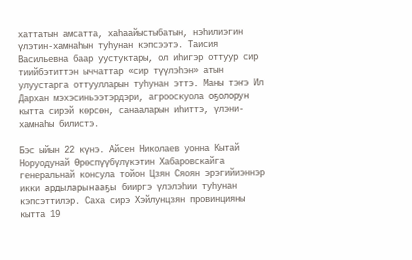хаттатын амсатта, хаһаайыстыбатын, нэһилиэгин үлэтин-хамнаһын туһунан кэпсээтэ. Таисия Васильевна баар уустуктары, ол иһигэр оттуур сир тиийбэтиттэн ыччаттар «сир түүлэһэн» атын улуустарга оттуулларын туһунан эттэ. Маны тэҥэ Ил Дархан мэхэсиньээтэрдэри, агрооскуола оҕолорун кытта сирэй көрсөн, санааларын иһиттэ, үлэни-хамнаһы билистэ.

Бэс ыйын 22 күнэ. Айсен Николаев уонна Кытай Норуодунай Өрөспүүбүлүкэтин Хабаровскайга генеральнай консула тойон Цзян Сяоян эрэгийиэннэр икки ардыларынааҕы бииргэ үлэлэһии туһунан кэпсэттилэр. Саха сирэ Хэйлунцзян провинцияны кытта 19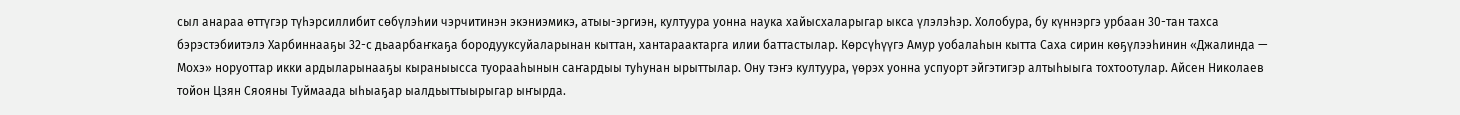сыл анараа өттүгэр түһэрсиллибит сөбүлэһии чэрчитинэн экэниэмикэ, атыы-эргиэн, култуура уонна наука хайысхаларыгар ыкса үлэлэһэр. Холобура, бу күннэргэ урбаан 30-тан тахса бэрэстэбиитэлэ Харбиннааҕы 32-с дьаарбаҥкаҕа бородууксуйаларынан кыттан, хантараактарга илии баттастылар. Көрсүһүүгэ Амур уобалаһын кытта Саха сирин көҕүлээһинин «Джалинда — Мохэ» норуоттар икки ардыларынааҕы кыраныысса туорааһынын саҥардыы туһунан ырыттылар. Ону тэҥэ култуура, үөрэх уонна успуорт эйгэтигэр алтыһыыга тохтоотулар. Айсен Николаев тойон Цзян Сяояны Туймаада ыһыаҕар ыалдьыттыырыгар ыҥырда.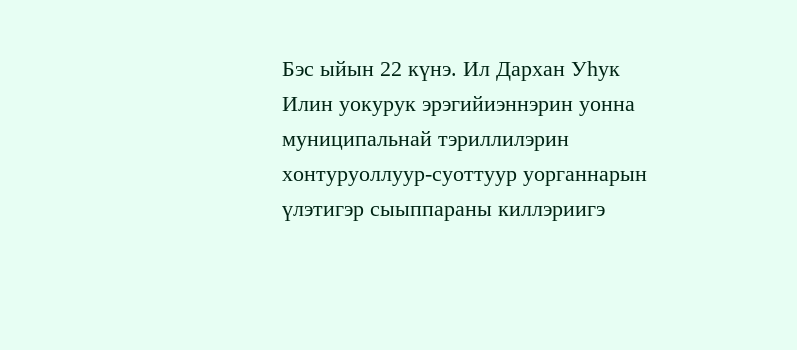Бэс ыйын 22 күнэ. Ил Дархан Уһук Илин уокурук эрэгийиэннэрин уонна муниципальнай тэриллилэрин хонтуруоллуур-суоттуур уорганнарын үлэтигэр сыыппараны киллэриигэ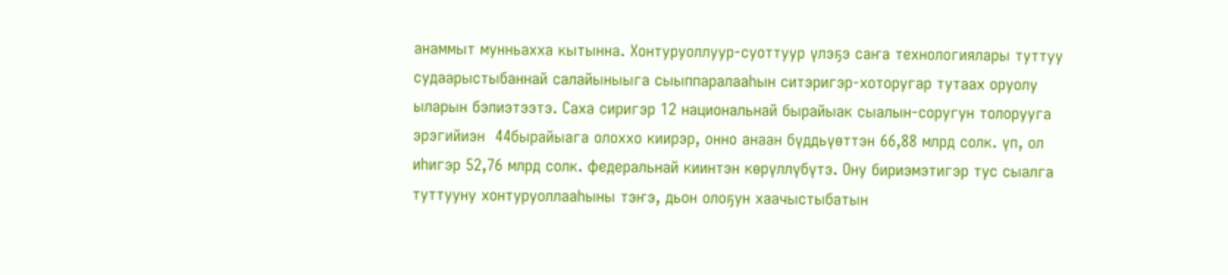анаммыт мунньахха кытынна. Хонтуруоллуур-суоттуур үлэҕэ саҥа технологиялары туттуу судаарыстыбаннай салайыныыга сыыппаралааһын ситэригэр-хоторугар тутаах оруолу ыларын бэлиэтээтэ. Саха сиригэр 12 национальнай бырайыак сыалын-соругун толорууга эрэгийиэн  44бырайыага олоххо киирэр, онно анаан бүддьүөттэн 66,88 млрд солк. үп, ол иһигэр 52,76 млрд солк. федеральнай киинтэн көрүллүбүтэ. Ону бириэмэтигэр тус сыалга туттууну хонтуруоллааһыны тэҥэ, дьон олоҕун хаачыстыбатын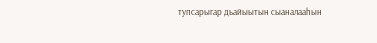тупсарыгар дьайыытын сыаналааһын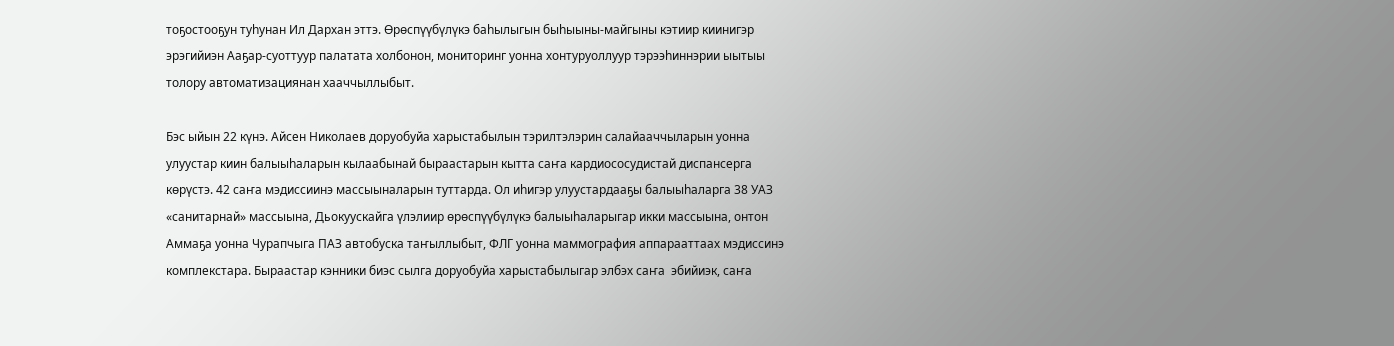тоҕостооҕун туһунан Ил Дархан эттэ. Өрөспүүбүлүкэ баһылыгын быһыыны-майгыны кэтиир киинигэр эрэгийиэн Ааҕар-суоттуур палатата холбонон, мониторинг уонна хонтуруоллуур тэрээһиннэрии ыытыы толору автоматизациянан хааччыллыбыт.

Бэс ыйын 22 күнэ. Айсен Николаев доруобуйа харыстабылын тэрилтэлэрин салайааччыларын уонна улуустар киин балыыһаларын кылаабынай быраастарын кытта саҥа кардиососудистай диспансерга көрүстэ. 42 саҥа мэдиссиинэ массыыналарын туттарда. Ол иһигэр улуустардааҕы балыыһаларга 38 УАЗ «санитарнай» массыына, Дьокуускайга үлэлиир өрөспүүбүлүкэ балыыһаларыгар икки массыына, онтон Аммаҕа уонна Чурапчыга ПАЗ автобуска таҥыллыбыт, ФЛГ уонна маммография аппарааттаах мэдиссинэ комплекстара. Быраастар кэнники биэс сылга доруобуйа харыстабылыгар элбэх саҥа  эбийиэк, саҥа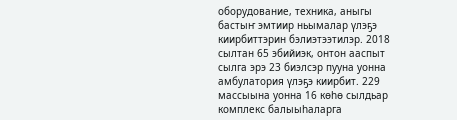оборудование, техника, аныгы бастыҥ эмтиир ньымалар үлэҕэ киирбиттэрин бэлиэтээтилэр. 2018 сылтан 65 эбийиэк, онтон ааспыт сылга эрэ 23 биэлсэр пууна уонна амбулатория үлэҕэ киирбит. 229 массыына уонна 16 көһө сылдьар комплекс балыыһаларга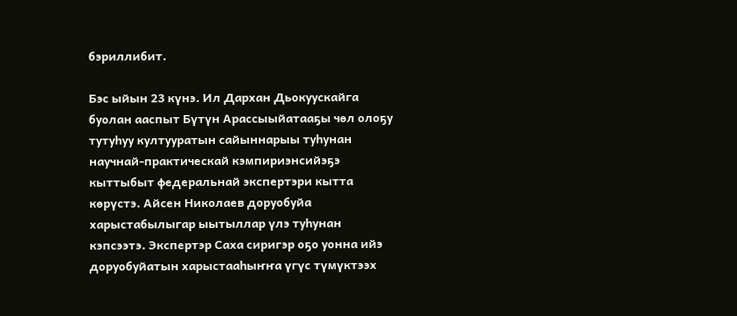бэриллибит.

Бэс ыйын 23 күнэ. Ил Дархан Дьокуускайга буолан ааспыт Бүтүн Арассыыйатааҕы чөл олоҕу тутуһуу култууратын сайыннарыы туһунан научнай-практическай кэмпириэнсийэҕэ кыттыбыт федеральнай экспертэри кытта көрүстэ. Айсен Николаев доруобуйа харыстабылыгар ыытыллар үлэ туһунан кэпсээтэ. Экспертэр Саха сиригэр оҕо уонна ийэ доруобуйатын харыстааһыҥҥа үгүс түмүктээх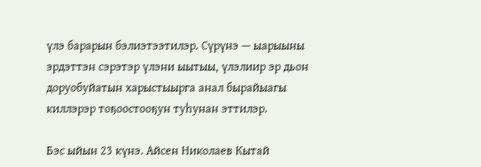үлэ барарын бэлиэтээтилэр. Сүрүнэ — ыарыыны эрдэттэн сэрэтэр үлэни ыытыы, үлэлиир эр дьон доруобуйатын харыстыырга анал бырайыагы киллэрэр тоҕоостооҕун туһунан эттилэр.

Бэс ыйын 23 күнэ. Айсен Николаев Кытай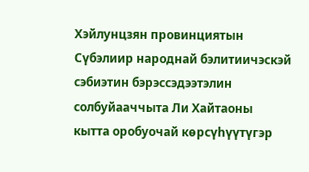Хэйлунцзян провинциятын Сүбэлиир народнай бэлитиичэскэй сэбиэтин бэрэссэдээтэлин солбуйааччыта Ли Хайтаоны кытта оробуочай көрсүһүүтүгэр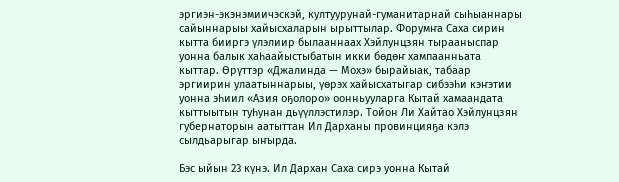эргиэн-экэнэмиичэскэй, култуурунай-гуманитарнай сыһыаннары сайыннарыы хайысхаларын ырыттылар. Форумҥа Саха сирин кытта бииргэ үлэлиир былааннаах Хэйлунцзян тырааныспар уонна балык хаһаайыстыбатын икки бөдөҥ хампаанньата кыттар. Өрүттэр «Джалинда — Мохэ» бырайыак, табаар эргиирин улаатыннарыы, үөрэх хайысхатыгар сибээһи кэҥэтии уонна эһиил «Азия оҕолоро» оонньууларга Кытай хамаандата кыттыытын туһунан дьүүллэстилэр. Тойон Ли Хайтао Хэйлунцзян губернаторын аатыттан Ил Дарханы провинцияҕа кэлэ сылдьарыгар ыҥырда.

Бэс ыйын 23 күнэ. Ил Дархан Саха сирэ уонна Кытай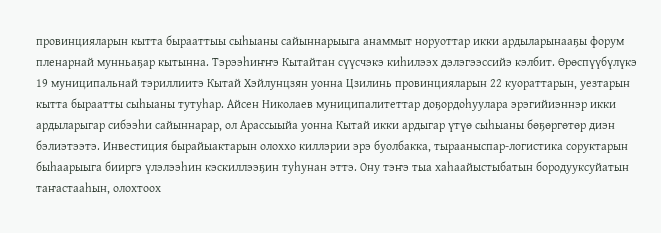провинцияларын кытта бырааттыы сыһыаны сайыннарыыга анаммыт норуоттар икки ардыларынааҕы форум пленарнай мунньаҕар кытынна. Тэрээһиҥҥэ Кытайтан сүүсчэкэ киһилээх дэлэгээссийэ кэлбит. Өрөспүүбүлүкэ 19 муниципальнай тэриллиитэ Кытай Хэйлунцзян уонна Цзилинь провинцияларын 22 куораттарын, уезтарын кытта быраатты сыһыаны тутуһар. Айсен Николаев муниципалитеттар доҕордоһуулара эрэгийиэннэр икки ардыларыгар сибээһи сайыннарар, ол Арассыыйа уонна Кытай икки ардыгар үтүө сыһыаны бөҕөргөтөр диэн бэлиэтээтэ. Инвестиция бырайыактарын олоххо киллэрии эрэ буолбакка, тырааныспар-логистика соруктарын быһаарыыга бииргэ үлэлээһин кэскиллээҕин туһунан эттэ. Ону тэҥэ тыа хаһаайыстыбатын бородууксуйатын таҥастааһын, олохтоох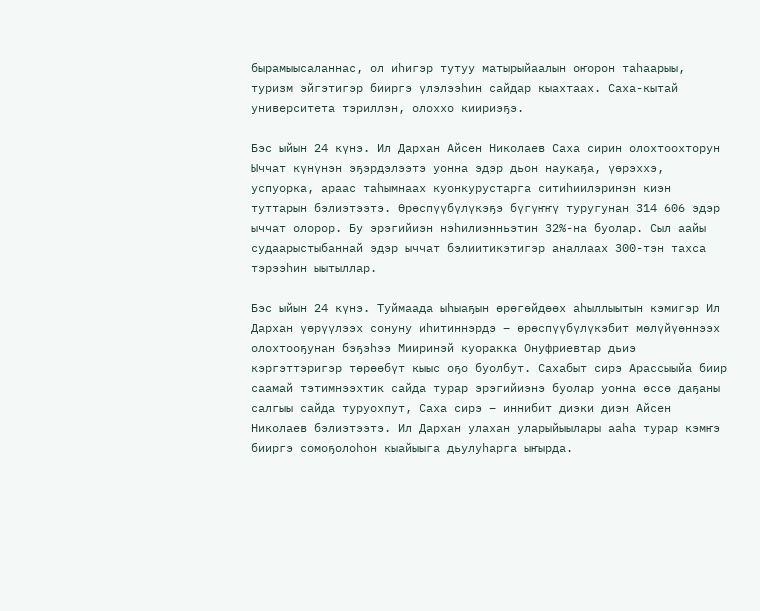бырамыысаланнас, ол иһигэр тутуу матырыйаалын оҥорон таһаарыы, туризм эйгэтигэр бииргэ үлэлээһин сайдар кыахтаах. Саха-кытай университета тэриллэн, олоххо киириэҕэ.

Бэс ыйын 24 күнэ. Ил Дархан Айсен Николаев Саха сирин олохтоохторун Ыччат күнүнэн эҕэрдэлээтэ уонна эдэр дьон наукаҕа, үөрэххэ, успуорка, араас таһымнаах куонкурустарга ситиһиилэринэн киэн туттарын бэлиэтээтэ. Өрөспүүбүлүкэҕэ бүгүҥҥү туругунан 314 606 эдэр ыччат олорор. Бу эрэгийиэн нэһилиэнньэтин 32%-на буолар. Сыл аайы  судаарыстыбаннай эдэр ыччат бэлиитикэтигэр аналлаах 300-тэн тахса тэрээһин ыытыллар.

Бэс ыйын 24 күнэ. Туймаада ыһыаҕын өрөгөйдөөх аһыллыытын кэмигэр Ил Дархан үөрүүлээх сонуну иһитиннэрдэ – өрөспүүбүлүкэбит мөлүйүөннээх олохтооҕунан бэҕэһээ Мииринэй куоракка Онуфриевтар дьиэ кэргэттэригэр төрөөбүт кыыс оҕо буолбут. Сахабыт сирэ Арассыыйа биир саамай тэтимнээхтик сайда турар эрэгийиэнэ буолар уонна өссө даҕаны салгыы сайда туруохпут, Саха сирэ – иннибит диэки диэн Айсен Николаев бэлиэтээтэ. Ил Дархан улахан уларыйыылары ааһа турар кэмҥэ бииргэ сомоҕолоһон кыайыыга дьулуһарга ыҥырда.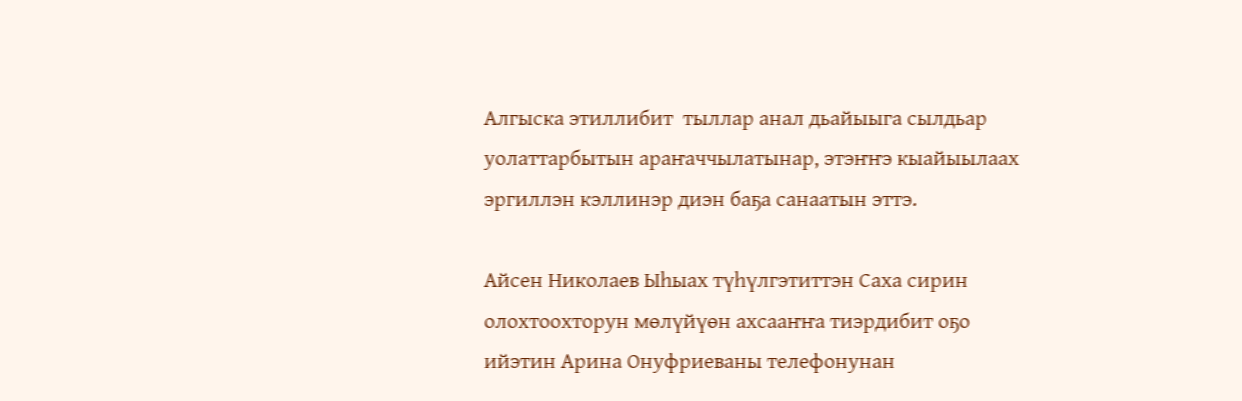Алгыска этиллибит  тыллар анал дьайыыга сылдьар уолаттарбытын араҥаччылатынар, этэҥҥэ кыайыылаах эргиллэн кэллинэр диэн баҕа санаатын эттэ.

Айсен Николаев Ыһыах түһүлгэтиттэн Саха сирин олохтоохторун мөлүйүөн ахсааҥҥа тиэрдибит оҕо ийэтин Арина Онуфриеваны телефонунан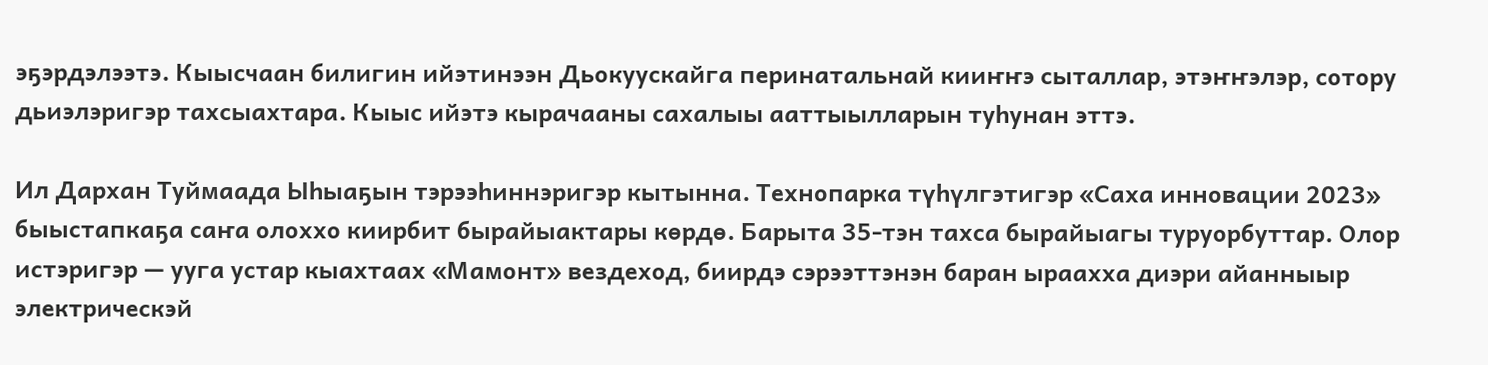эҕэрдэлээтэ. Кыысчаан билигин ийэтинээн Дьокуускайга перинатальнай кииҥҥэ сыталлар, этэҥҥэлэр, сотору дьиэлэригэр тахсыахтара. Кыыс ийэтэ кырачааны сахалыы ааттыылларын туһунан эттэ.

Ил Дархан Туймаада Ыһыаҕын тэрээһиннэригэр кытынна. Технопарка түһүлгэтигэр «Саха инновации 2023» быыстапкаҕа саҥа олоххо киирбит бырайыактары көрдө. Барыта 35-тэн тахса бырайыагы туруорбуттар. Олор истэригэр — ууга устар кыахтаах «Мамонт» вездеход, биирдэ сэрээттэнэн баран ыраахха диэри айанныыр электрическэй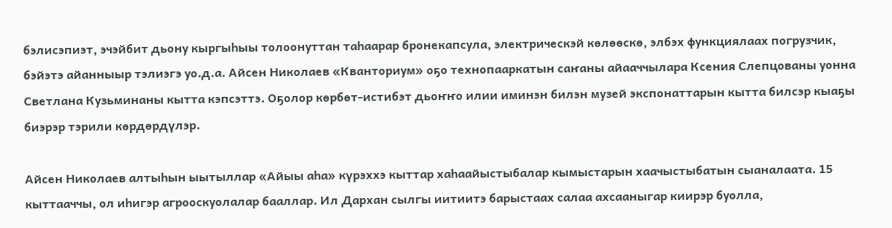бэлисэпиэт, эчэйбит дьону кыргыһыы толоонуттан таһаарар бронекапсула, электрическэй көлөөскө, элбэх функциялаах погрузчик, бэйэтэ айанныыр тэлиэгэ уо.д.а. Айсен Николаев «Кванториум» оҕо технопааркатын саҥаны айааччылара Ксения Слепцованы уонна Светлана Кузьминаны кытта кэпсэттэ. Оҕолор көрбөт-истибэт дьоҥҥо илии иминэн билэн музей экспонаттарын кытта билсэр кыаҕы биэрэр тэрили көрдөрдүлэр.

Айсен Николаев алтыһын ыытыллар «Айыы аһа» күрэххэ кыттар хаһаайыстыбалар кымыстарын хаачыстыбатын сыаналаата. 15 кыттааччы, ол иһигэр агрооскуолалар бааллар. Ил Дархан сылгы иитиитэ барыстаах салаа ахсааныгар киирэр буолла,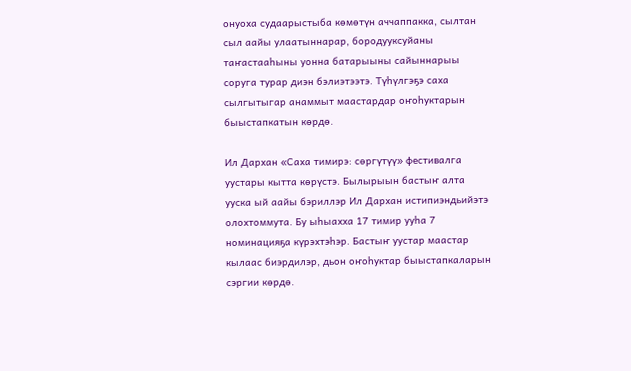онуоха судаарыстыба көмөтүн аччаппакка, сылтан сыл аайы улаатыннарар, бородууксуйаны таҥастааһыны уонна батарыыны сайыннарыы соруга турар диэн бэлиэтээтэ. Түһүлгэҕэ саха сылгытыгар анаммыт маастардар оҥоһуктарын быыстапкатын көрдө.

Ил Дархан «Саха тимирэ: сөргүтүү» фестивалга уустары кытта көрүстэ. Былырыын бастыҥ алта ууска ый аайы бэриллэр Ил Дархан истипиэндьийэтэ олохтоммута. Бу ыһыахха 17 тимир ууһа 7 номинацияҕа күрэхтэһэр. Бастыҥ уустар маастар кылаас биэрдилэр, дьон оҥоһуктар быыстапкаларын сэргии көрдө.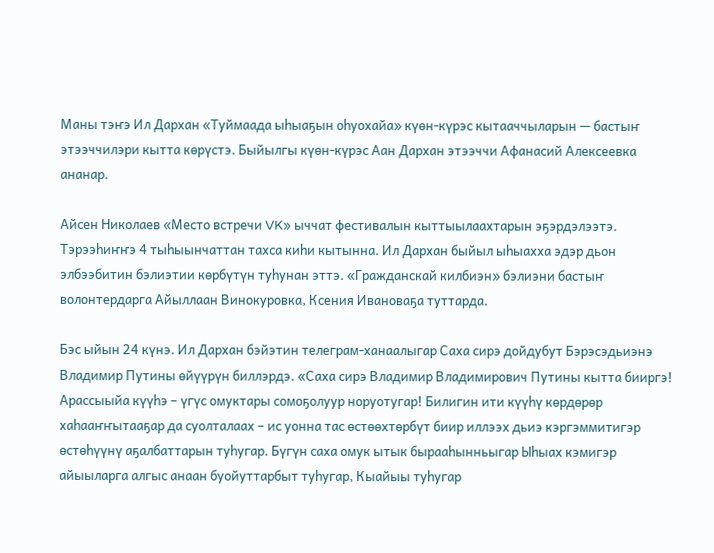Маны тэҥэ Ил Дархан «Туймаада ыһыаҕын оһуохайа» күөн-күрэс кытааччыларын — бастыҥ этээччилэри кытта көрүстэ. Быйылгы күөн-күрэс Аан Дархан этээччи Афанасий Алексеевка ананар.

Айсен Николаев «Место встречи VK» ыччат фестивалын кыттыылаахтарын эҕэрдэлээтэ. Тэрээһиҥҥэ 4 тыһыынчаттан тахса киһи кытынна. Ил Дархан быйыл ыһыахха эдэр дьон элбээбитин бэлиэтии көрбүтүн туһунан эттэ. «Гражданскай килбиэн» бэлиэни бастыҥ волонтердарга Айыллаан Винокуровка, Ксения Ивановаҕа туттарда.

Бэс ыйын 24 күнэ. Ил Дархан бэйэтин телеграм-ханаалыгар Саха сирэ дойдубут Бэрэсэдьиэнэ Владимир Путины өйүүрүн биллэрдэ. «Саха сирэ Владимир Владимирович Путины кытта бииргэ! Арассыыйа күүһэ – үгүс омуктары сомоҕолуур норуотугар! Билигин ити күүһү көрдөрөр хаһааҥҥытааҕар да суолталаах – ис уонна тас өстөөхтөрбүт биир иллээх дьиэ кэргэммитигэр өстөһүүнү аҕалбаттарын туһугар. Бүгүн саха омук ытык бырааһынньыгар Ыһыах кэмигэр айыыларга алгыс анаан буойуттарбыт туһугар, Кыайыы туһугар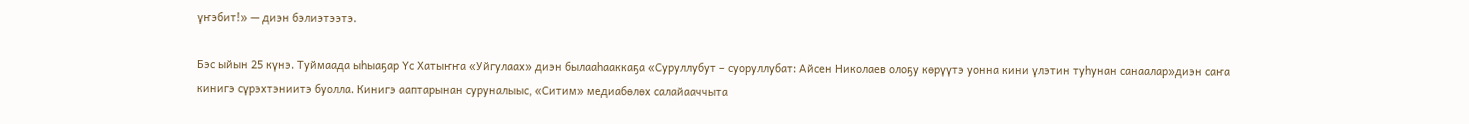үҥэбит!» — диэн бэлиэтээтэ.

Бэс ыйын 25 күнэ. Туймаада ыһыаҕар Үс Хатыҥҥа «Уйгулаах» диэн былааһааккаҕа «Суруллубут – суоруллубат: Айсен Николаев олоҕу көрүүтэ уонна кини үлэтин туһунан санаалар»диэн саҥа кинигэ сүрэхтэниитэ буолла. Кинигэ ааптарынан cуруналыыс, «Ситим» медиабөлөх салайааччыта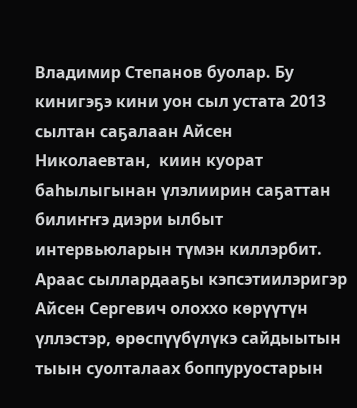Владимир Степанов буолар. Бу кинигэҕэ кини уон сыл устата 2013 сылтан саҕалаан Айсен Николаевтан,  киин куорат баһылыгынан үлэлиирин саҕаттан билиҥҥэ диэри ылбыт интервьюларын түмэн киллэрбит. Араас сыллардааҕы кэпсэтиилэригэр Айсен Сергевич олоххо көрүүтүн үллэстэр, өрөспүүбүлүкэ сайдыытын тыын суолталаах боппуруостарын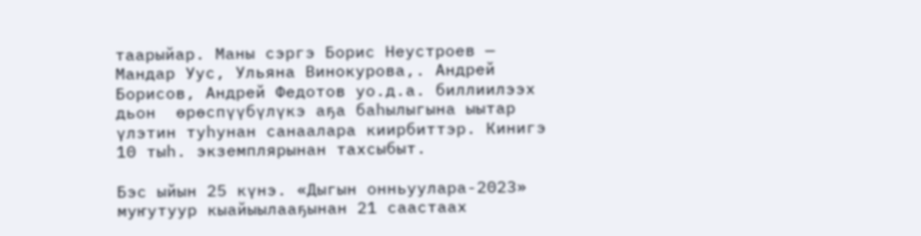таарыйар. Маны сэргэ Борис Неустроев — Мандар Уус, Ульяна Винокурова,. Андрей Борисов, Андрей Федотов уо.д.а. биллиилээх дьон  өрөспүүбүлүкэ аҕа баһылыгына ыытар үлэтин туһунан санаалара киирбиттэр. Кинигэ 10 тыһ. экземплярынан тахсыбыт.

Бэс ыйын 25 күнэ. «Дыгын онньуулара-2023» муҥутуур кыайыылааҕынан 21 саастаах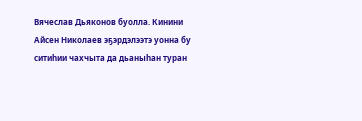Вячеслав Дьяконов буолла. Кинини Айсен Николаев эҕэрдэлээтэ уонна бу ситиһии чахчыта да дьаныһан туран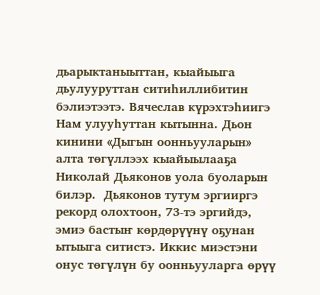дьарыктаныыттан, кыайыыга дьулууруттан ситиһиллибитин бэлиэтээтэ. Вячеслав күрэхтэһиигэ Нам улууһуттан кытынна. Дьон кинини «Дыгын оонньууларын» алта төгүллээх кыайыылааҕа Николай Дьяконов уола буоларын билэр.  Дьяконов тутум эргииргэ рекорд олохтоон, 73-тэ эргийдэ, эмиэ бастыҥ көрдөрүүнү оҕунан ытыыга ситистэ. Иккис миэстэни онус төгүлүн бу оонньууларга өрүү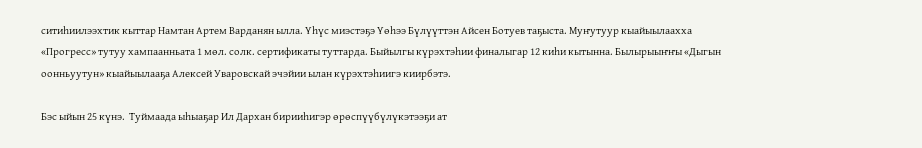ситиһиилээхтик кыттар Намтан Артем Варданян ылла. Үһүс миэстэҕэ Үөһээ Бүлүүттэн Айсен Ботуев таҕыста. Муҥутуур кыайыылаахха «Прогресс» тутуу хампаанньата 1 мөл. солк. сертификаты туттарда. Быйылгы күрэхтэһии финалыгар 12 киһи кытынна. Былырыыҥҥы «Дыгын оонньуутун» кыайыылааҕа Алексей Уваровскай эчэйии ылан күрэхтэһиигэ киирбэтэ.

Бэс ыйын 25 күнэ.  Туймаада ыһыаҕар Ил Дархан бирииһигэр өрөспүүбүлүкэтээҕи ат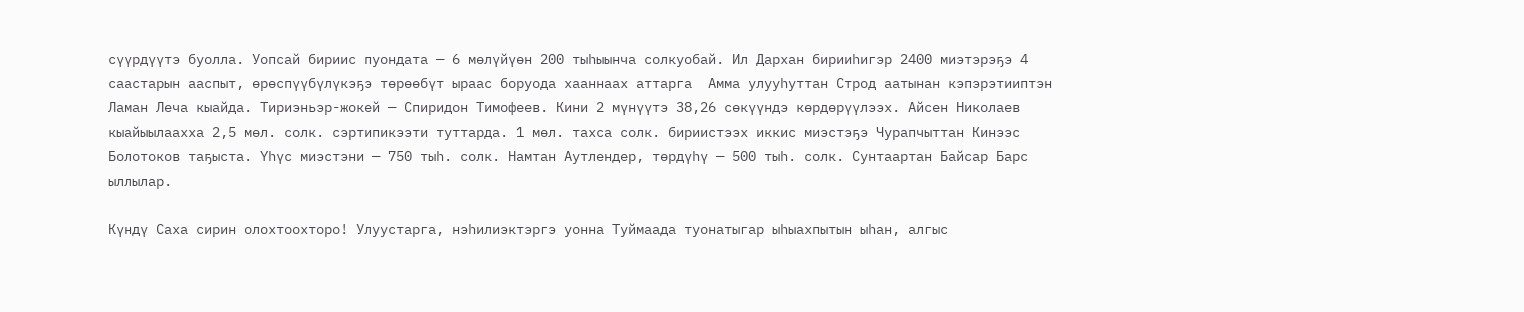сүүрдүүтэ буолла. Уопсай бириис пуондата — 6 мөлүйүөн 200 тыһыынча солкуобай. Ил Дархан бирииһигэр 2400 миэтэрэҕэ 4 саастарын ааспыт, өрөспүүбүлүкэҕэ төрөөбүт ыраас боруода хааннаах аттарга  Амма улууһуттан Строд аатынан кэпэрэтииптэн Ламан Леча кыайда. Тириэньэр-жокей — Спиридон Тимофеев. Кини 2 мүнүүтэ 38,26 сөкүүндэ көрдөрүүлээх. Айсен Николаев кыайыылаахха 2,5 мөл. солк. сэртипикээти туттарда. 1 мөл. тахса солк. бириистээх иккис миэстэҕэ Чурапчыттан Кинээс Болотоков таҕыста. Үһүс миэстэни — 750 тыһ. солк. Намтан Аутлендер, төрдүһү — 500 тыһ. солк. Сунтаартан Байсар Барс ыллылар.

Күндү Саха сирин олохтоохторо! Улуустарга, нэһилиэктэргэ уонна Туймаада туонатыгар ыһыахпытын ыһан, алгыс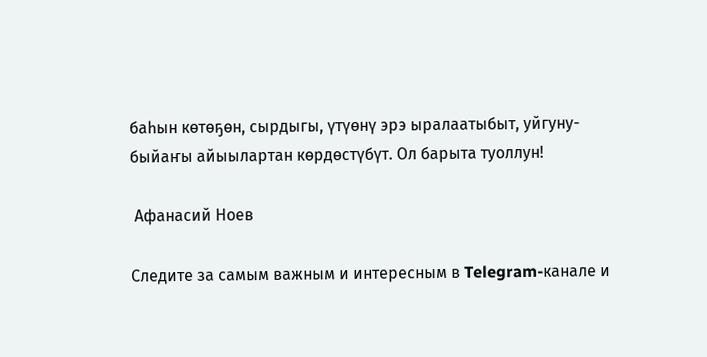баһын көтөҕөн, сырдыгы, үтүөнү эрэ ыралаатыбыт, уйгуну-быйаҥы айыылартан көрдөстүбүт. Ол барыта туоллун!

 Афанасий Ноев

Следите за самым важным и интересным в Telegram-канале и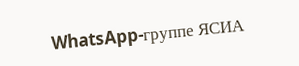WhatsApp-группе ЯСИА